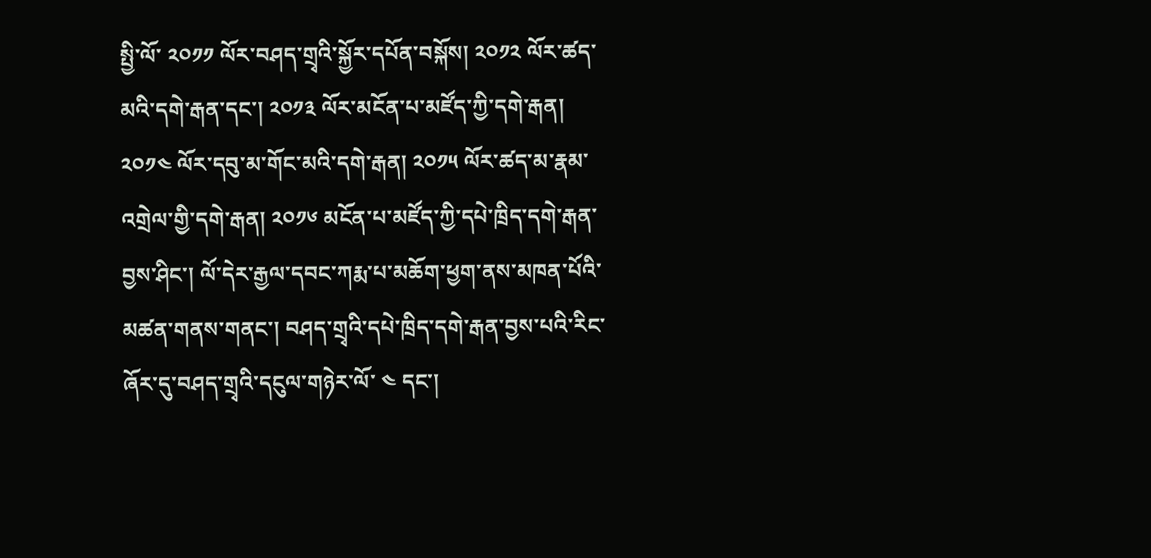སྤྱི་ལོ་ ༢༠༡༡ ལོར་བཤད་གྲྭའི་སྐྱོར་དཔོན་བསྐོས། ༢༠༡༢ ལོར་ཚད་མའི་དགེ་རྒན་དང་། ༢༠༡༣ ལོར་མངོན་པ་མཛོད་ཀྱི་དགེ་རྒན། ༢༠༡༤ ལོར་དབུ་མ་གོང་མའི་དགེ་རྒན། ༢༠༡༥ ལོར་ཚད་མ་རྣམ་འགྲེལ་གྱི་དགེ་རྒན། ༢༠༡༦ མངོན་པ་མཛོད་ཀྱི་དཔེ་ཁྲིད་དགེ་རྒན་བྱས་ཤིང་། ལོ་དེར་རྒྱལ་དབང་ཀརྨ་པ་མཆོག་ཕྱག་ནས་མཁན་པོའི་མཚན་གནས་གནང་། བཤད་གྲྭའི་དཔེ་ཁྲིད་དགེ་རྒན་བྱས་པའི་རིང་ཞོར་དུ་བཤད་གྲྭའི་དངུལ་གཉེར་ལོ་ ༤ དང་།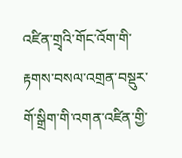འཛིན་གྲྭའི་གོང་འོག་གི་རྟགས་བསལ་འགྲན་བསྡུར་གོ་སྒྲིག་གི་འགན་འཛིན་གྱི་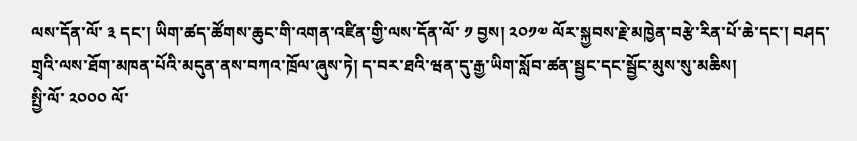ལས་དོན་ལོ་ ༣ དང་། ཡིག་ཚད་ཚོགས་ཆུང་གི་འགན་འཛིན་གྱི་ལས་དོན་ལོ་ ༡ བྱས། ༢༠༡༧ ལོར་སྐྱབས་རྗེ་མཁྱེན་བརྩེ་རིན་པོ་ཆེ་དང་། བཤད་གྲྭའི་ལས་ཐོག་མཁན་པོའི་མདུན་ནས་བཀའ་ཁྲོལ་ཞུས་ཏེ། ད་བར་ཐའི་ཝན་དུ་རྒྱ་ཡིག་སློབ་ཚན་སྦྱང་དང་སྦྱོང་མུས་སུ་མཆིས།
སྤྱི་ལོ་ ༢༠༠༠ ལོ་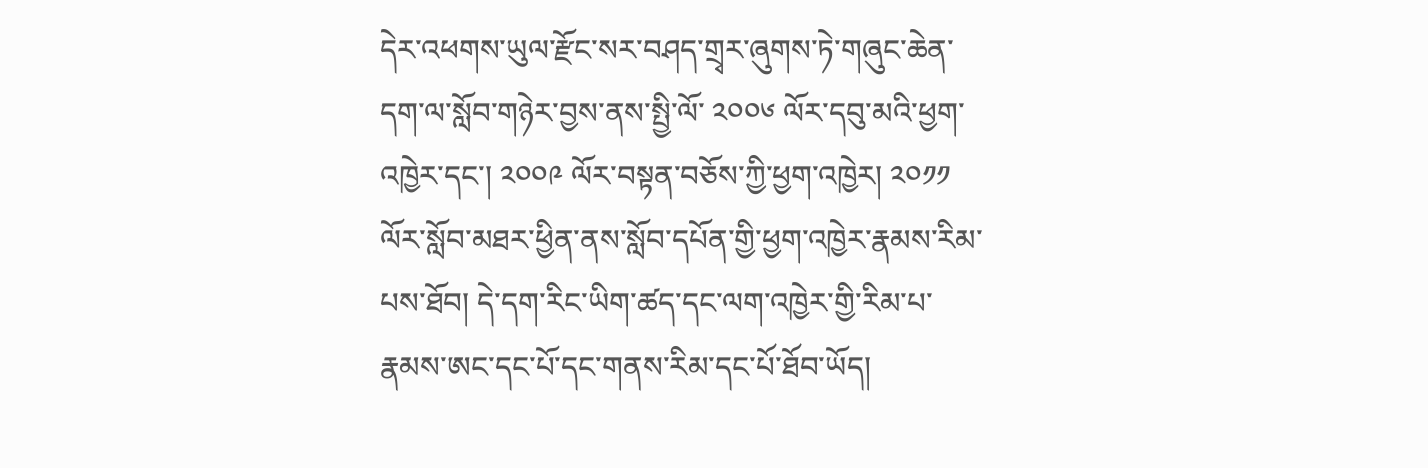དེར་འཕགས་ཡུལ་རྫོང་སར་བཤད་གྲྭར་ཞུགས་ཏེ་གཞུང་ཆེན་དག་ལ་སློབ་གཉེར་བྱས་ནས་སྤྱི་ལོ་ ༢༠༠༦ ལོར་དབུ་མའི་ཕྱག་འཁྱེར་དང་། ༢༠༠༩ ལོར་བསྟན་བཅོས་ཀྱི་ཕྱག་འཁྱེར། ༢༠༡༡ ལོར་སློབ་མཐར་ཕྱིན་ནས་སློབ་དཔོན་གྱི་ཕྱག་འཁྱེར་རྣམས་རིམ་པས་ཐོབ། དེ་དག་རིང་ཡིག་ཚད་དང་ལག་འཁྱེར་གྱི་རིམ་པ་རྣམས་ཨང་དང་པོ་དང་གནས་རིམ་དང་པོ་ཐོབ་ཡོད།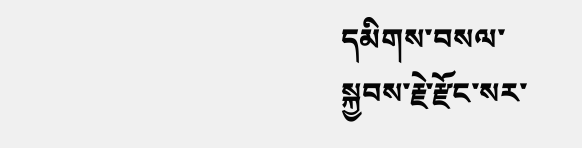དམིགས་བསལ་སྐྱབས་རྗེ་རྫོང་སར་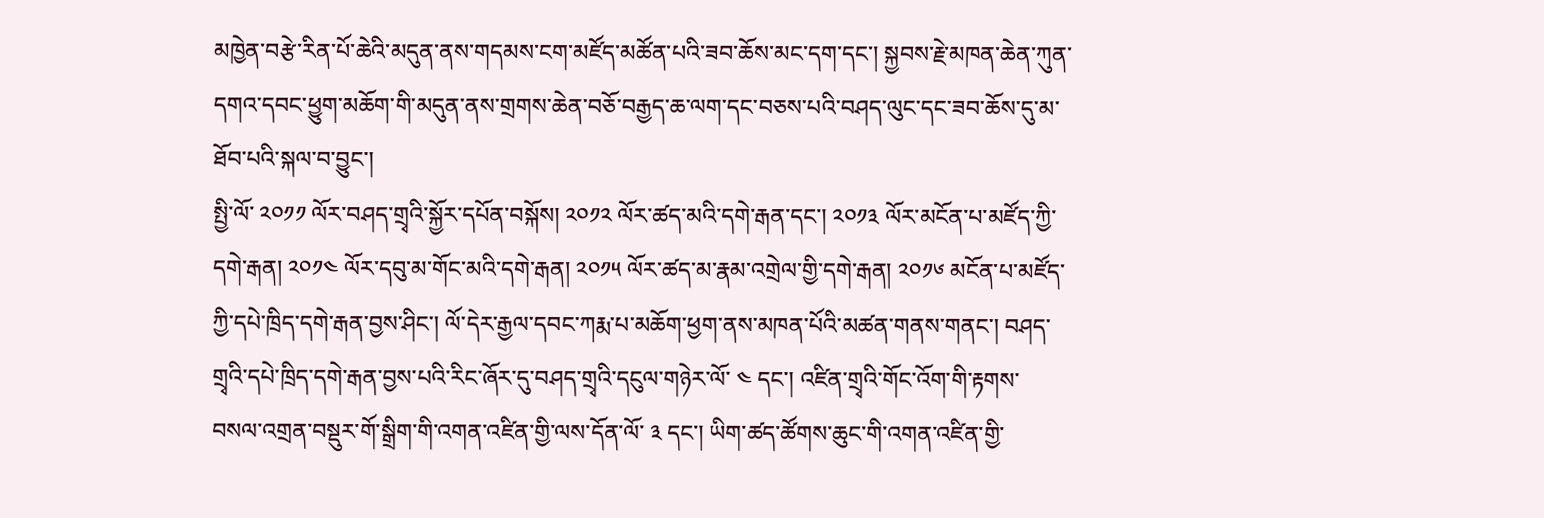མཁྱེན་བརྩེ་རིན་པོ་ཆེའི་མདུན་ནས་གདམས་ངག་མཛོད་མཚོན་པའི་ཟབ་ཆོས་མང་དག་དང་། སྐྱབས་རྗེ་མཁན་ཆེན་ཀུན་དགའ་དབང་ཕྱུག་མཆོག་གི་མདུན་ནས་གྲགས་ཆེན་བཅོ་བརྒྱད་ཆ་ལག་དང་བཅས་པའི་བཤད་ལུང་དང་ཟབ་ཆོས་དུ་མ་ཐོབ་པའི་སྐལ་བ་བྱུང་།
སྤྱི་ལོ་ ༢༠༡༡ ལོར་བཤད་གྲྭའི་སྐྱོར་དཔོན་བསྐོས། ༢༠༡༢ ལོར་ཚད་མའི་དགེ་རྒན་དང་། ༢༠༡༣ ལོར་མངོན་པ་མཛོད་ཀྱི་དགེ་རྒན། ༢༠༡༤ ལོར་དབུ་མ་གོང་མའི་དགེ་རྒན། ༢༠༡༥ ལོར་ཚད་མ་རྣམ་འགྲེལ་གྱི་དགེ་རྒན། ༢༠༡༦ མངོན་པ་མཛོད་ཀྱི་དཔེ་ཁྲིད་དགེ་རྒན་བྱས་ཤིང་། ལོ་དེར་རྒྱལ་དབང་ཀརྨ་པ་མཆོག་ཕྱག་ནས་མཁན་པོའི་མཚན་གནས་གནང་། བཤད་གྲྭའི་དཔེ་ཁྲིད་དགེ་རྒན་བྱས་པའི་རིང་ཞོར་དུ་བཤད་གྲྭའི་དངུལ་གཉེར་ལོ་ ༤ དང་། འཛིན་གྲྭའི་གོང་འོག་གི་རྟགས་བསལ་འགྲན་བསྡུར་གོ་སྒྲིག་གི་འགན་འཛིན་གྱི་ལས་དོན་ལོ་ ༣ དང་། ཡིག་ཚད་ཚོགས་ཆུང་གི་འགན་འཛིན་གྱི་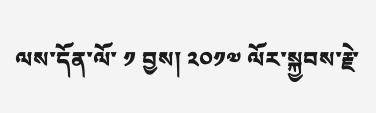ལས་དོན་ལོ་ ༡ བྱས། ༢༠༡༧ ལོར་སྐྱབས་རྗེ་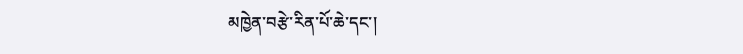མཁྱེན་བརྩེ་རིན་པོ་ཆེ་དང་།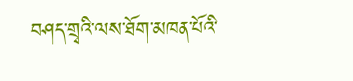བཤད་གྲྭའི་ལས་ཐོག་མཁན་པོའི་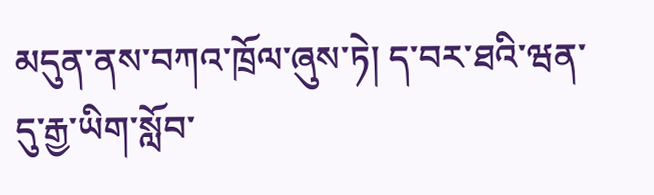མདུན་ནས་བཀའ་ཁྲོལ་ཞུས་ཏེ། ད་བར་ཐའི་ཝན་དུ་རྒྱ་ཡིག་སློབ་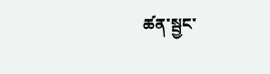ཚན་སྦྱང་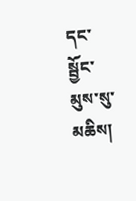དང་སྦྱོང་མུས་སུ་མཆིས།